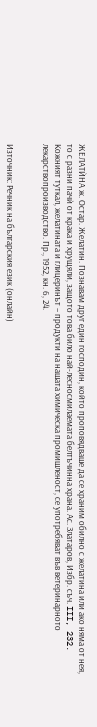ЖЕЛАТЍНА ж. Остар. Желатин. Познавам друг един господин, който проповядваше да се храним обилно с желатина или ако няма от нея, то с разни пачѝ от крака и хрущяли, защото това било най-лесносмилаемата белтъчинна храна. Ас. Златаров, Избр. съч. III, 232. Кожният туткал, желатината и глицеринът – продукти на нашата химическа промишленост, се употребяват във ветеринарното лекарствопроизводство. Пр., 1952, кн. 6, 24.


Източник: Речник на българския език (онлайн)